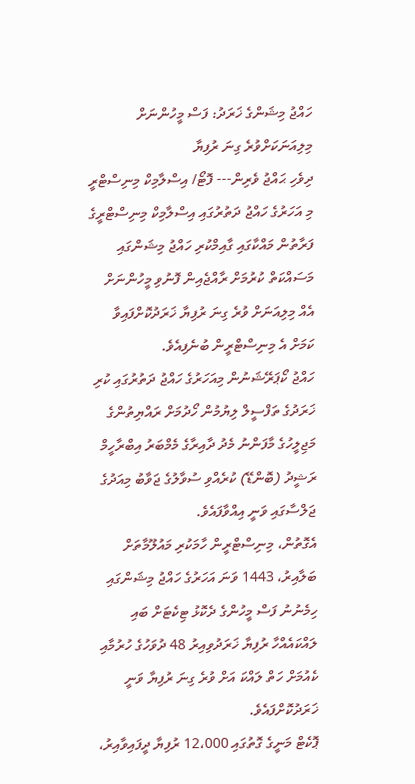ހައްޖު މިޝަންގެ ޚަރަދު: ފަސް މީހުންނަށް މިލިއަނަކަށްވުރެ ގިނަ ރުފިޔާ
ދިވެހި ޙައްޖު ވެރިން--- ފޮޓޯ/ އިސްލާމިކް މިނިސްޓްރީ
މި އަހަރުގެ ހައްޖު ދަތުރުގައި އިސްލާމިކް މިނިސްޓްރީގެ ފަރާތުން މައްކާގައި ގާއިމްކުރި ހައްޖު މިޝަންގައި މަސައްކަތް ކުރުމަށް ރާއްޖެއިން ފޮނުވި މީހުންނަށް އެއް މިލިއަނަށް ވުރެ ގިނަ ރުފިޔާ ޚަރަދުކޮށްފައިވާ ކަމަށް އެ މިނިސްޓްރީން ބުނެފިއެވެ.
ހައްޖު ކޯޕަރޭޝަނުން މިއަހަރުގެ ހައްޖު ދަތުރުގައި ކުރި ޚަރަދުގެ ތަފްސީލް ލިޔުމުން ހޯދުމަށް ރައްޔިތުންގެ މަޖިލީހުގެ މާފަންނު މެދު ދާއިރާގެ މެމްބަރު އިބްރާހީމް ރަޝީދު (ބޮންޑޭ) ކުރެއްވި ސުވާލުގެ ޖަވާބު މިއަދުގެ ޖަލްސާގައި ވަނީ އިއްވާފައެވެ.
އެގޮތުން، މިނިސްޓްރީން ހާމަކުރި މައުލޫމާތަށް ބަލާއިރު، 1443 ވަނަ އަހަރުގެ ހައްޖު މިޝަންގައި ހިމެނުނު ފަސް މީހުންގެ ދެކޮޅު ޓިކެޓަށް ބައި ލައްކައެއްހާ ރުފިޔާ ޚަރަދުވިއިރު 48 ދުވަހުގެ ހުރުމާއި ކެއުމަށް ހަތް ލައްކަ އަށް ވުރެ ގިނަ ރުފިޔާ ވަނީ ޚަރަދުކޮށްފައެވެ.
ޕޮކެޓް މަނީގެ ގޮތުގައި 12،000 ރުފިޔާ ދީފައިވާއިރު،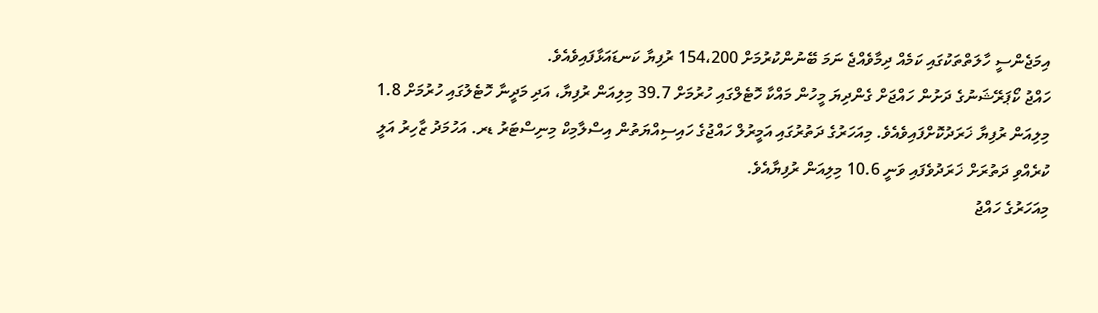އިމަޖެންސީ ހާލަތްތަކުގައި ކަމެއް ދިމާވެއްޖެ ނަމަ ބޭނުންކުރުމަށް 154،200 ރުފިޔާ ކަނޑައަޅާފައިވެއެވެ.
ހައްޖު ކޯޕަރޭޝަނުގެ ދަށުން ހައްޖަށް ގެންދިޔަ މީހުން މައްކާ ހޮޓެލްގައި ހުރުމަށް 39.7 މިލިއަން ރުފިޔާ، އަދި މަދީނާ ހޮޓެލުގައި ހުރުމަށް 1.8 މިލިއަން ރުފިޔާ ޚަރަދުކޮށްފައިވެއެވެ. މިއަހަރުގެ ދަތުރުގައި އަމީރުލް ހައްޖުގެ ހައިސިއްޔަތުން އިސްލާމިކް މިނިސްޓަރު ޑރ. އަހުމަދު ޒާހިރު އަލީ ކުރެއްވި ދަތުރަށް ޚަރަދުވެފައި ވަނީ 10.6 މިލިއަން ރުފިޔާއެވެ.
މިއަހަރުގެ ހައްޖު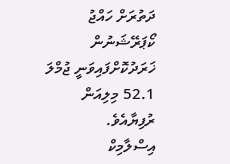ދަތުރަށް ހައްޖު ކޯޕަރޭޝަނުން ޚަރަދުކޮށްފައިވަނީ ޖުމްލަ 52.1 މިލިއަން ރުފިޔާއެވެ.
އިސްލާމިކް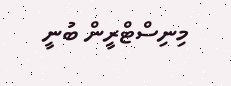މިނިސްޓްރީން ބުނީ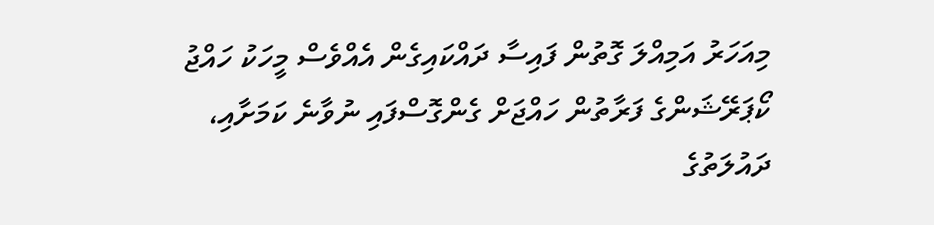މިއަހަރު އަމިއްލަ ގޮތުން ފައިސާ ދައްކައިގެން އެއްވެސް މީހަކު ހައްޖު ކޯޕަރޭޝަންގެ ފަރާތުން ހައްޖަށް ގެންގޮސްފައި ނުވާނެ ކަމަށާއި، ދައުލަތުގެ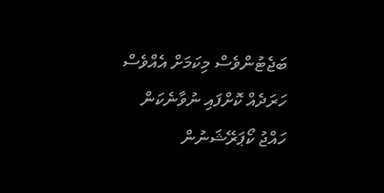ބަޖެޓުންވެސް މިކަމަށް އެއްވެސް ހަރަދެއް ކޮށްފައި ނުވާނެކަން ހައްޖު ކޯޕަރޭޝަނުން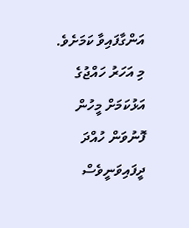އަންގާފައިވާ ކަމަށެވެ. މި އަހަރު ހައްޖުގެ އަޅުކަމަށް މީހުން ފޮނުވަން ހުއްދަ ދީފައިވަނީވެސް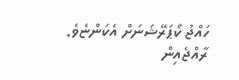ހައްޖު ކޯޕަރޭޝަނަށް އެކަންޏެވެ.
ރާއްޖެއިން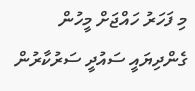މި ފަހަރު ހައްޖަށް މީހުން ގެންދިޔައީ ސައުދީ ސަރުކާރުން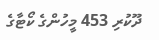ދޫކުރި 453 މީހުންގެ ކޯޓާގެ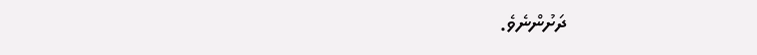ދަށުންނެވެ.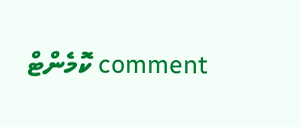comment ކޮމެންޓް